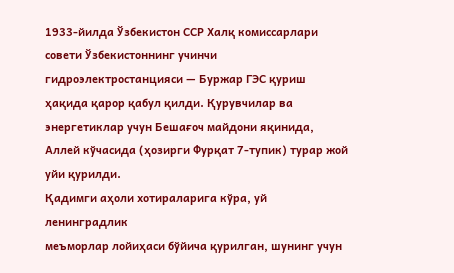1933-йилда Ўзбекистон ССР Халқ комиссарлари совети Ўзбекистоннинг учинчи гидроэлектростанцияси — Буржар ГЭС қуриш ҳақида қарор қабул қилди. Қурувчилар ва энергетиклар учун Бешағоч майдони яқинида, Аллей кўчасида (ҳозирги Фурқат 7-тупик) турар жой уйи қурилди.
Қадимги аҳоли хотираларига кўра, уй ленинградлик
меъморлар лойиҳаси бўйича қурилган, шунинг учун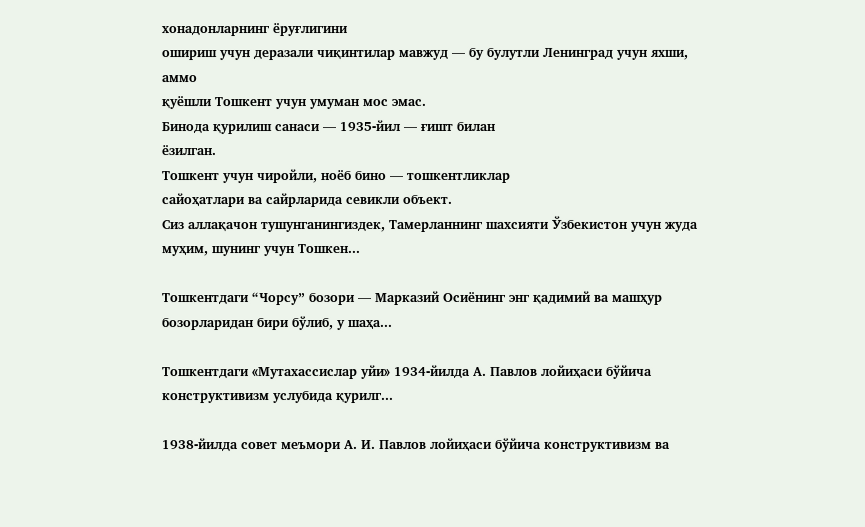хонадонларнинг ёруғлигини
ошириш учун деразали чиқинтилар мавжуд — бу булутли Ленинград учун яхши, аммо
қуёшли Тошкент учун умуман мос эмас.
Бинода қурилиш санаси — 1935-йил — ғишт билан
ёзилган.
Тошкент учун чиройли, ноёб бино — тошкентликлар
сайоҳатлари ва сайрларида севикли объект.
Сиз аллақачон тушунганингиздек, Тамерланнинг шахсияти Ўзбекистон учун жуда муҳим, шунинг учун Тошкен...

Тошкентдаги “Чорсу” бозори — Марказий Осиёнинг энг қадимий ва машҳур бозорларидан бири бўлиб, у шаҳа...

Тошкентдаги «Мутахассислар уйи» 1934-йилда А. Павлов лойиҳаси бўйича конструктивизм услубида қурилг...

1938-йилда совет меъмори А. И. Павлов лойиҳаси бўйича конструктивизм ва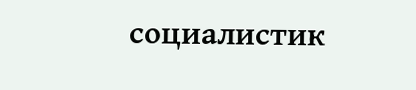социалистик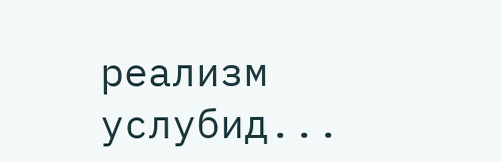реализм услубид...